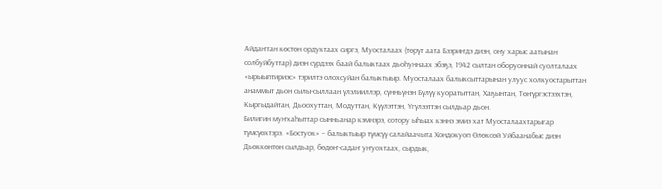Айдаҥтан көстөн ордуктаах сиргэ, Муосталаах (төрүт аата Бээриҥдэ диэн, ону харыс аатынан солбуйбуттар) диэн сүрдээх баай балыктаах дьоһуннаах эбэҕэ, 1942 сылтан оборуоннай суолталаах «ырыыптириэс» тэрилтэ олохсуйан балыктыыр. Муосталаах балыксыттарынан улуус холкуостарыттан анаммыт дьон сылы-сыллаан үлэлииллэр, сүнньүнэн Бүлүү куоратыттан, Хаҕынтан, Төҥүргэстээхтэн, Кыргыдайтан, Дьоохуттан, Модуттан, Күүлэттэн, Үгүлээттэн сылдьар дьон.
Билигин муҥхаһыттар сынньанар кэмнэрэ, сотору ыһыах кэннэ эмиэ хат Муосталаахтарыгар түмсүөхтэрэ. «Бостуок» – балыктыыр түмсүү салайаачыта Хондокуоп Өлөксөй Уйбаанабыс диэн Дьөккөнтөн сылдьар, бөдөҥ-садаҥ уҥуохтаах, сырдык,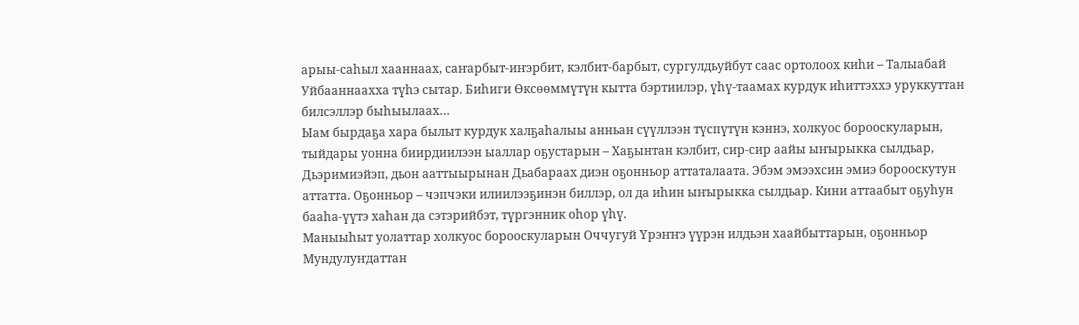арыы-саһыл хааннаах, саҥарбыт-иҥэрбит, кэлбит-барбыт, сургулдьуйбут саас ортолоох киһи – Талыабай Уйбааннаахха түһэ сытар. Биһиги Өксөөммүтүн кытта бэртиилэр, үһү-таамах курдук иһиттэххэ уруккуттан билсэллэр быһыылаах…
Ыам бырдаҕа хара былыт курдук халҕаһалыы анньан сүүллээн түспүтүн кэннэ, холкуос борооскуларын, тыйдары уонна биирдиилээн ыаллар оҕустарын – Хаҕынтан кэлбит, сир-сир аайы ыҥырыкка сылдьар, Дьэримиэйэп, дьон ааттыырынан Дьабараах диэн оҕонньор аттаталаата. Эбэм эмээхсин эмиэ борооскутун аттатта. Оҕонньор – чэпчэки илиилээҕинэн биллэр, ол да иһин ыҥырыкка сылдьар. Кини аттаабыт оҕуһун бааһа-үүтэ хаһан да сэтэрийбэт, түргэнник оһор үһү.
Маныыһыт уолаттар холкуос борооскуларын Оччугуй Үрэҥҥэ үүрэн илдьэн хаайбыттарын, оҕонньор Мундулуҥдаттан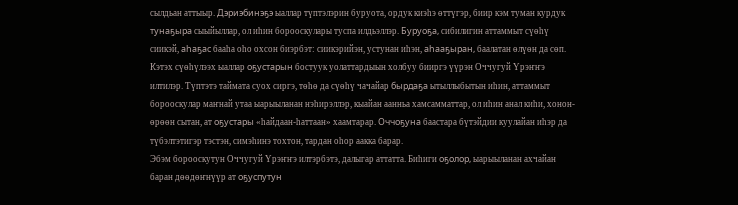сылдьан аттыыр. Дэриэбинэҕэ ыаллар түптэлэрин буруота, ордук киэһэ өттүгэр, биир кэм туман курдук тунаҕыра сыыйыллар, ол иһин борооскулары туспа илдьэллэр. Буруоҕа, сибилигин аттаммыт сүөһү сиикэй, аһаҕас бааһа оһо охсон биэрбэт: сиикэрийэн, устунан иһэн, аһааҕыран, баалатан өлүөн да сөп.
Кэтэх сүөһүлээх ыаллар оҕустарын бостуук уолаттардыын холбуу бииргэ үүрэн Оччугуй Үрэҥҥэ илтилэр. Түптэтэ таймата суох сиргэ, төһө да сүөһү чачайар бырдаҕа ытыллыбытын иһин, аттаммыт борооскулар маҥнай утаа ыарыыланан нэһирэллэр, кыайан аанньа хамсамматтар, ол иһин анал киһи, хонон-өрөөн сытан, ат оҕустары «һайдаан-һаттаан» хаамтарар. Оччоҕуна баастара бүтэйдии куулайан иһэр да түбэлтэтигэр тэстэн, симэһинэ тохтон, тардан оһор аакка барар.
Эбэм борооскутун Оччугуй Үрэҥҥэ илтэрбэтэ, далыгар аттатта. Биһиги оҕолор, ыарыыланан ахчайан баран дөөдөҥнүүр ат оҕуспутун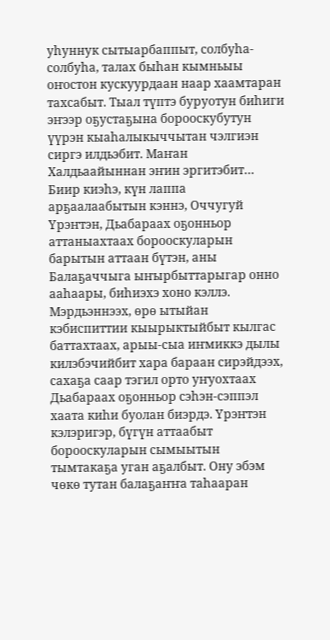уһуннук сытыарбаппыт, солбуһа-солбуһа, талах быһан кымньыы оҥостон кускуурдаан наар хаамтаран тахсабыт. Тыал түптэ буруотун биһиги эҥээр оҕустаҕына борооскубутун үүрэн кыаһалыкыччытан чэлгиэн сиргэ илдьэбит. Маҥан Халдьаайыннан эҥин эргитэбит…
Биир киэһэ, күн лаппа арҕаалаабытын кэннэ, Оччугуй Үрэҥтэн, Дьабараах оҕонньор аттаныахтаах борооскуларын барытын аттаан бүтэн, аны Балаҕаччыга ыҥырбыттарыгар онно ааһаары, биһиэхэ хоно кэллэ.
Мэрдьэннээх, өрө ытыйан кэбиспиттии кыырыктыйбыт кылгас баттахтаах, арыы-сыа иҥмиккэ дылы килэбэчийбит хара бараан сирэйдээх, сахаҕа саар тэгил орто уҥуохтаах Дьабараах оҕонньор сэһэн-сэппэл хаата киһи буолан биэрдэ. Үрэҥтэн кэлэригэр, бүгүн аттаабыт борооскуларын сымыытын тымтакаҕа уган аҕалбыт. Ону эбэм чөкө тутан балаҕаҥҥа таһааран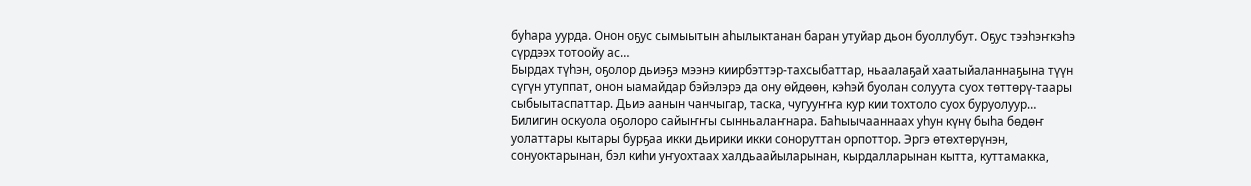буһара уурда. Онон оҕус сымыытын аһылыктанан баран утуйар дьон буоллубут. Оҕус тээһэҥкэһэ сүрдээх тотоойу ас…
Бырдах түһэн, оҕолор дьиэҕэ мээнэ киирбэттэр-тахсыбаттар, ньаалаҕай хаатыйаланнаҕына түүн сүгүн утуппат, онон ыамайдар бэйэлэрэ да ону өйдөөн, кэһэй буолан солуута суох төттөрү-таары сыбыытаспаттар. Дьиэ аанын чанчыгар, таска, чугууҥҥа кур кии тохтоло суох буруолуур…
Билигин оскуола оҕолоро сайыҥҥы сынньалаҥнара. Баһыычааннаах уһун күнү быһа бөдөҥ уолаттары кытары бурҕаа икки дьирики икки соноруттан орпоттор. Эргэ өтөхтөрүнэн, сонуоктарынан, бэл киһи уҥуохтаах халдьаайыларынан, кырдалларынан кытта, куттамакка,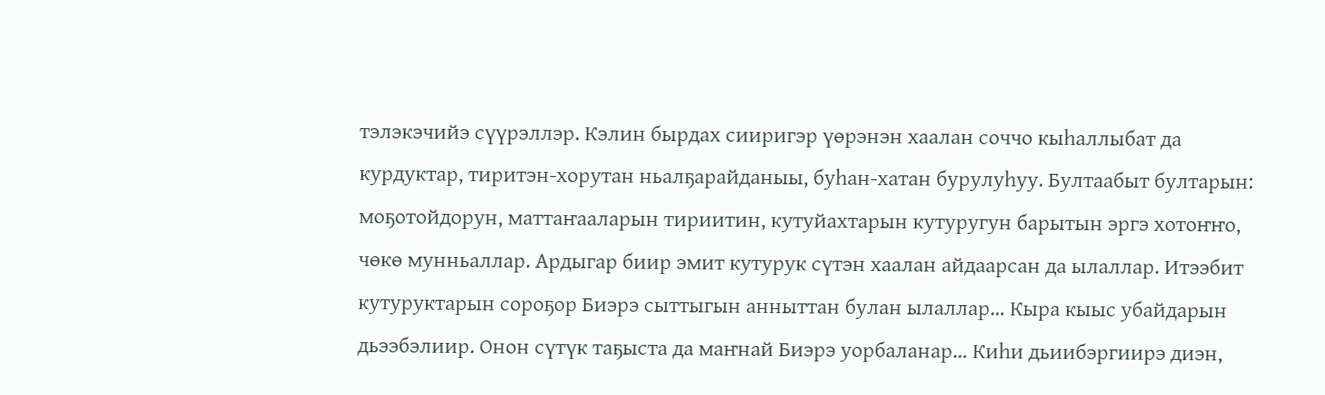тэлэкэчийэ сүүрэллэр. Кэлин бырдах сииригэр үөрэнэн хаалан соччо кыһаллыбат да курдуктар, тиритэн-хорутан ньалҕарайданыы, буһан-хатан бурулуһуу. Бултаабыт бултарын: моҕотойдорун, маттаҥааларын тириитин, кутуйахтарын кутуругун барытын эргэ хотоҥҥо, чөкө мунньаллар. Ардыгар биир эмит кутурук сүтэн хаалан айдаарсан да ылаллар. Итээбит кутуруктарын сороҕор Биэрэ сыттыгын анныттан булан ылаллар… Кыра кыыс убайдарын дьээбэлиир. Онон сүтүк таҕыста да маҥнай Биэрэ уорбаланар… Киһи дьиибэргиирэ диэн,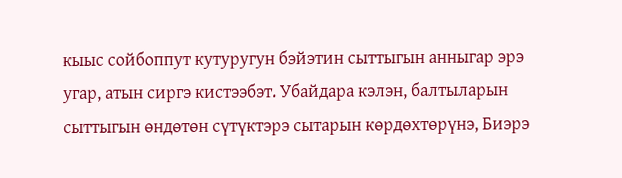кыыс сойбоппут кутуругун бэйэтин сыттыгын анныгар эрэ угар, атын сиргэ кистээбэт. Убайдара кэлэн, балтыларын сыттыгын өндөтөн сүтүктэрэ сытарын көрдөхтөрүнэ, Биэрэ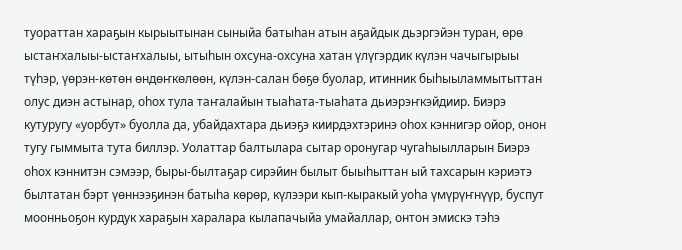туораттан хараҕын кырыытынан сыныйа батыһан атын аҕайдык дьэргэйэн туран, өрө ыстаҥхалыы-ыстаҥхалыы, ытыһын охсуна-охсуна хатан үлүгэрдик күлэн чачыгырыы түһэр, үөрэн-көтөн өндөҥкөлөөн, күлэн-салан бөҕө буолар, итинник быһыыламмытыттан олус диэн астынар, оһох тула таҥалайын тыаһата-тыаһата дьиэрэҥкэйдиир. Биэрэ кутуругу «уорбут» буолла да, убайдахтара дьиэҕэ киирдэхтэринэ оһох кэннигэр ойор, онон тугу гыммыта тута биллэр. Уолаттар балтылара сытар оронугар чугаһыылларын Биэрэ оһох кэннитэн сэмээр, быры-былтаҕар сирэйин былыт быыһыттан ый тахсарын кэриэтэ былтатан бэрт үөннээҕинэн батыһа көрөр, күлээри кып-кыракый уоһа үмүрүҥнүүр, буспут моонньоҕон курдук хараҕын харалара кылапачыйа умайаллар, онтон эмискэ тэһэ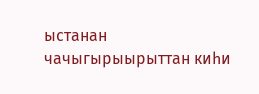ыстанан чачыгырыырыттан киһи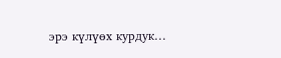эрэ күлүөх курдук…